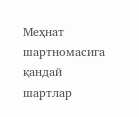Меҳнат шартномасига қандай шартлар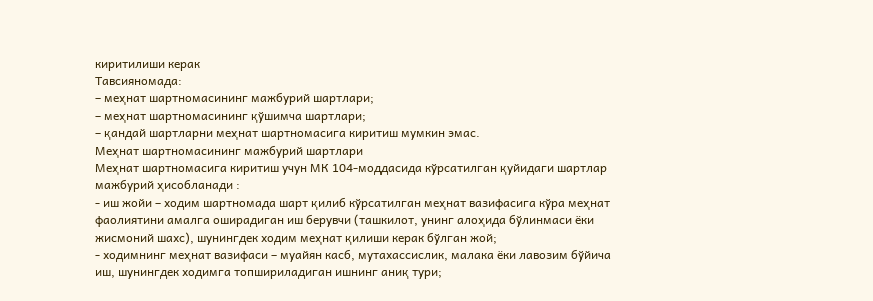киритилиши керак
Тавсияномада:
– меҳнат шартномасининг мажбурий шартлари;
– меҳнат шартномасининг қўшимча шартлари;
– қандай шартларни меҳнат шартномасига киритиш мумкин эмас.
Меҳнат шартномасининг мажбурий шартлари
Меҳнат шартномасига киритиш учун МК 104-моддасида кўрсатилган қуйидаги шартлар мажбурий ҳисобланади :
- иш жойи – ходим шартномада шарт қилиб кўрсатилган меҳнат вазифасига кўра меҳнат фаолиятини амалга оширадиган иш берувчи (ташкилот, унинг алоҳида бўлинмаси ёки жисмоний шахс), шунингдек ходим меҳнат қилиши керак бўлган жой;
- ходимнинг меҳнат вазифаси – муайян касб, мутахассислик, малака ёки лавозим бўйича иш, шунингдек ходимга топшириладиган ишнинг аниқ тури;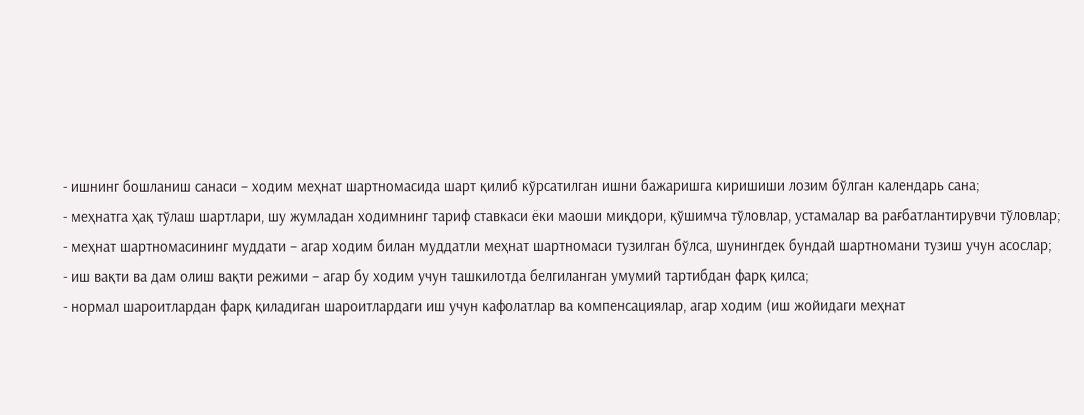- ишнинг бошланиш санаси – ходим меҳнат шартномасида шарт қилиб кўрсатилган ишни бажаришга киришиши лозим бўлган календарь сана;
- меҳнатга ҳақ тўлаш шартлари, шу жумладан ходимнинг тариф ставкаси ёки маоши миқдори, қўшимча тўловлар, устамалар ва рағбатлантирувчи тўловлар;
- меҳнат шартномасининг муддати – агар ходим билан муддатли меҳнат шартномаси тузилган бўлса, шунингдек бундай шартномани тузиш учун асослар;
- иш вақти ва дам олиш вақти режими – агар бу ходим учун ташкилотда белгиланган умумий тартибдан фарқ қилса;
- нормал шароитлардан фарқ қиладиган шароитлардаги иш учун кафолатлар ва компенсациялар, агар ходим (иш жойидаги меҳнат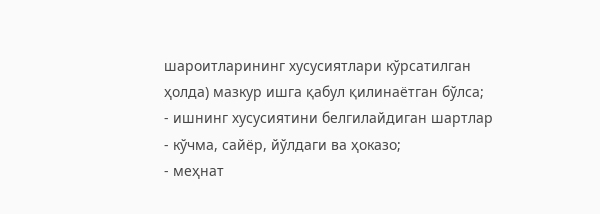шароитларининг хусусиятлари кўрсатилган ҳолда) мазкур ишга қабул қилинаётган бўлса;
- ишнинг хусусиятини белгилайдиган шартлар - кўчма, сайёр, йўлдаги ва ҳоказо;
- меҳнат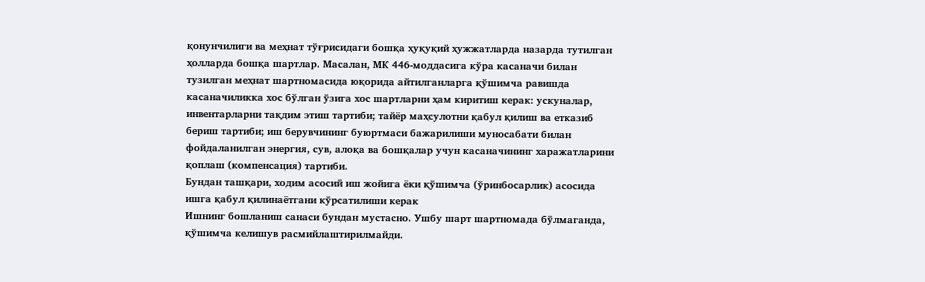қонунчилиги ва меҳнат тўғрисидаги бошқа ҳуқуқий ҳужжатларда назарда тутилган ҳолларда бошқа шартлар. Масалан, МК 446-моддасига кўра касаначи билан тузилган меҳнат шартномасида юқорида айтилганларга қўшимча равишда касаначиликка хос бўлган ўзига хос шартларни ҳам киритиш керак: ускуналар, инвентарларни тақдим этиш тартиби; тайёр маҳсулотни қабул қилиш ва етказиб бериш тартиби; иш берувчининг буюртмаси бажарилиши муносабати билан фойдаланилган энергия, сув, алоқа ва бошқалар учун касаначининг харажатларини қоплаш (компенсация) тартиби.
Бундан ташқари, ходим асосий иш жойига ёки қўшимча (ўринбосарлик) асосида ишга қабул қилинаётгани кўрсатилиши керак
Ишнинг бошланиш санаси бундан мустасно. Ушбу шарт шартномада бўлмаганда, қўшимча келишув расмийлаштирилмайди.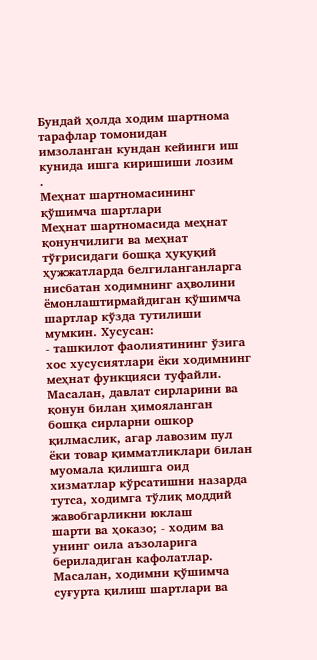Бундай ҳолда ходим шартнома тарафлар томонидан имзоланган кундан кейинги иш кунида ишга киришиши лозим
.
Меҳнат шартномасининг қўшимча шартлари
Меҳнат шартномасида меҳнат қонунчилиги ва меҳнат тўғрисидаги бошқа ҳуқуқий ҳужжатларда белгиланганларга нисбатан ходимнинг аҳволини ёмонлаштирмайдиган қўшимча шартлар кўзда тутилиши мумкин. Хусусан:
- ташкилот фаолиятининг ўзига хос хусусиятлари ёки ходимнинг меҳнат функцияси туфайли. Масалан, давлат сирларини ва қонун билан ҳимояланган бошқа сирларни ошкор қилмаслик, агар лавозим пул ёки товар қимматликлари билан муомала қилишга оид хизматлар кўрсатишни назарда тутса, ходимга тўлиқ моддий жавобгарликни юклаш
шарти ва ҳоказо; - ходим ва унинг оила аъзоларига бериладиган кафолатлар. Масалан, ходимни қўшимча суғурта қилиш шартлари ва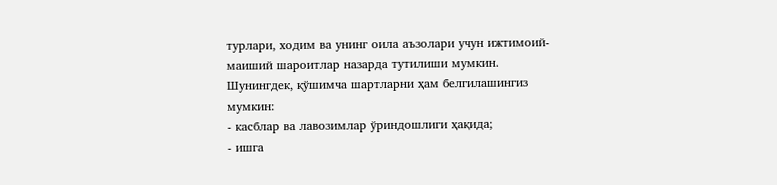турлари, ходим ва унинг оила аъзолари учун ижтимоий-маиший шароитлар назарда тутилиши мумкин.
Шунингдек, қўшимча шартларни ҳам белгилашингиз мумкин:
- касблар ва лавозимлар ўриндошлиги ҳақида;
- ишга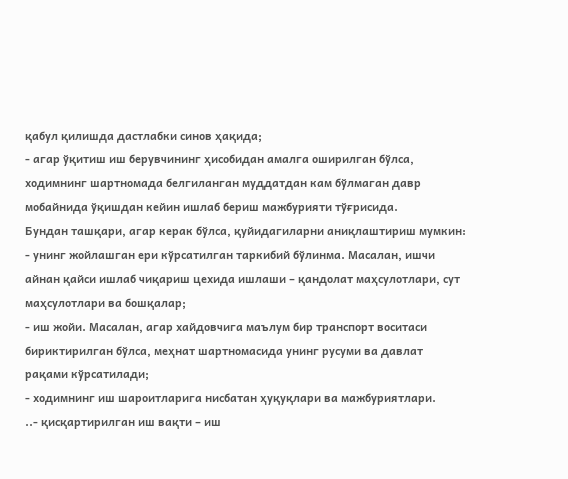қабул қилишда дастлабки синов ҳақида;
- агар ўқитиш иш берувчининг ҳисобидан амалга оширилган бўлса, ходимнинг шартномада белгиланган муддатдан кам бўлмаган давр мобайнида ўқишдан кейин ишлаб бериш мажбурияти тўғрисида.
Бундан ташқари, агар керак бўлса, қуйидагиларни аниқлаштириш мумкин:
- унинг жойлашган ери кўрсатилган таркибий бўлинма. Масалан, ишчи айнан қайси ишлаб чиқариш цехида ишлаши – қандолат маҳсулотлари, сут маҳсулотлари ва бошқалар;
- иш жойи. Масалан, агар хайдовчига маълум бир транспорт воситаси бириктирилган бўлса, меҳнат шартномасида унинг русуми ва давлат рақами кўрсатилади;
- ходимнинг иш шароитларига нисбатан ҳуқуқлари ва мажбуриятлари.
..- қисқартирилган иш вақти – иш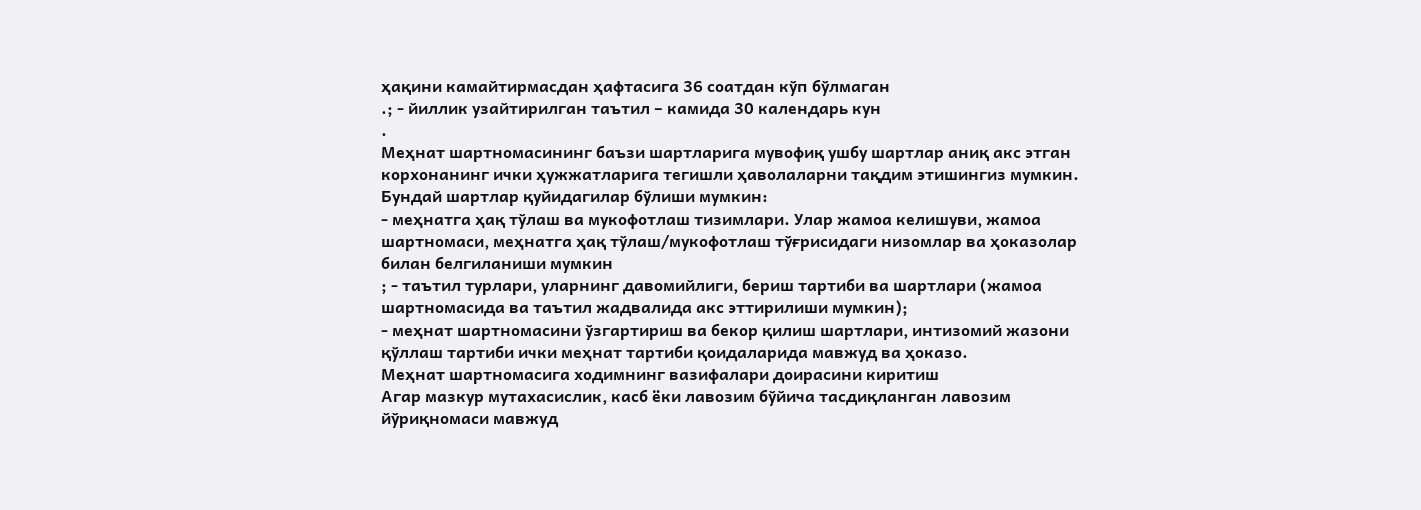ҳақини камайтирмасдан ҳафтасига 36 соатдан кўп бўлмаган
.; - йиллик узайтирилган таътил – камида 30 календарь кун
.
Меҳнат шартномасининг баъзи шартларига мувофиқ ушбу шартлар аниқ акс этган корхонанинг ички ҳужжатларига тегишли ҳаволаларни тақдим этишингиз мумкин. Бундай шартлар қуйидагилар бўлиши мумкин:
- меҳнатга ҳақ тўлаш ва мукофотлаш тизимлари. Улар жамоа келишуви, жамоа шартномаси, меҳнатга ҳақ тўлаш/мукофотлаш тўғрисидаги низомлар ва ҳоказолар билан белгиланиши мумкин
; - таътил турлари, уларнинг давомийлиги, бериш тартиби ва шартлари (жамоа шартномасида ва таътил жадвалида акс эттирилиши мумкин);
- меҳнат шартномасини ўзгартириш ва бекор қилиш шартлари, интизомий жазони қўллаш тартиби ички меҳнат тартиби қоидаларида мавжуд ва ҳоказо.
Меҳнат шартномасига ходимнинг вазифалари доирасини киритиш
Агар мазкур мутахасислик, касб ёки лавозим бўйича тасдиқланган лавозим йўриқномаси мавжуд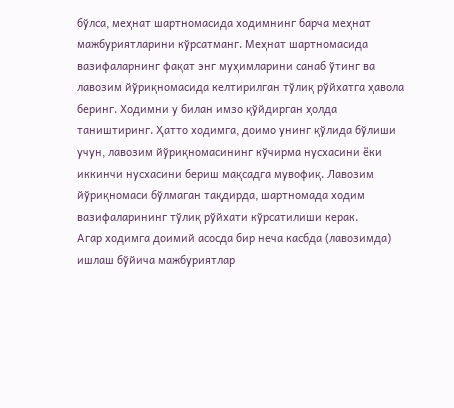бўлса, меҳнат шартномасида ходимнинг барча меҳнат мажбуриятларини кўрсатманг. Меҳнат шартномасида вазифаларнинг фақат энг муҳимларини санаб ўтинг ва лавозим йўриқномасида келтирилган тўлиқ рўйхатга ҳавола беринг. Ходимни у билан имзо қўйдирган ҳолда таништиринг. Ҳатто ходимга, доимо унинг қўлида бўлиши учун, лавозим йўриқномасининг кўчирма нусхасини ёки иккинчи нусхасини бериш мақсадга мувофиқ. Лавозим йўриқномаси бўлмаган тақдирда, шартномада ходим вазифаларининг тўлиқ рўйхати кўрсатилиши керак.
Агар ходимга доимий асосда бир неча касбда (лавозимда) ишлаш бўйича мажбуриятлар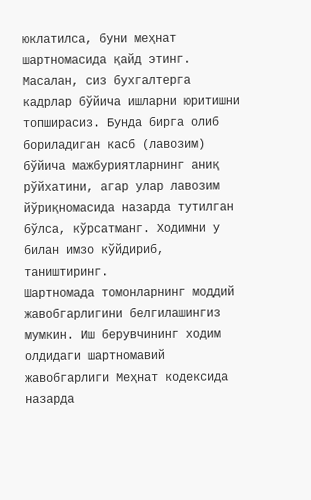юклатилса, буни меҳнат шартномасида қайд этинг. Масалан, сиз бухгалтерга кадрлар бўйича ишларни юритишни топширасиз. Бунда бирга олиб бориладиган касб (лавозим) бўйича мажбуриятларнинг аниқ рўйхатини, агар улар лавозим йўриқномасида назарда тутилган бўлса, кўрсатманг. Ходимни у билан имзо кўйдириб, таништиринг.
Шартномада томонларнинг моддий жавобгарлигини белгилашингиз мумкин. Иш берувчининг ходим олдидаги шартномавий жавобгарлиги Меҳнат кодексида назарда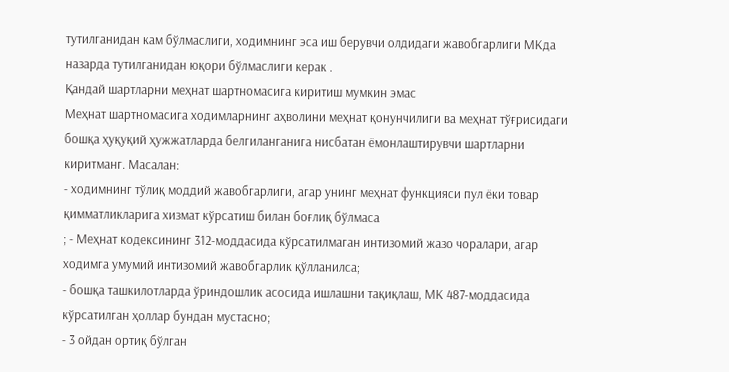тутилганидан кам бўлмаслиги, ходимнинг эса иш берувчи олдидаги жавобгарлиги МКда назарда тутилганидан юқори бўлмаслиги керак .
Қандай шартларни меҳнат шартномасига киритиш мумкин эмас
Меҳнат шартномасига ходимларнинг аҳволини меҳнат қонунчилиги ва меҳнат тўғрисидаги бошқа ҳуқуқий ҳужжатларда белгиланганига нисбатан ёмонлаштирувчи шартларни киритманг. Масалан:
- ходимнинг тўлиқ моддий жавобгарлиги, агар унинг меҳнат функцияси пул ёки товар қимматликларига хизмат кўрсатиш билан боғлиқ бўлмаса
; - Меҳнат кодексининг 312-моддасида кўрсатилмаган интизомий жазо чоралари, агар ходимга умумий интизомий жавобгарлик қўлланилса;
- бошқа ташкилотларда ўриндошлик асосида ишлашни тақиқлаш, МК 487-моддасида кўрсатилган ҳоллар бундан мустасно;
- 3 ойдан ортиқ бўлган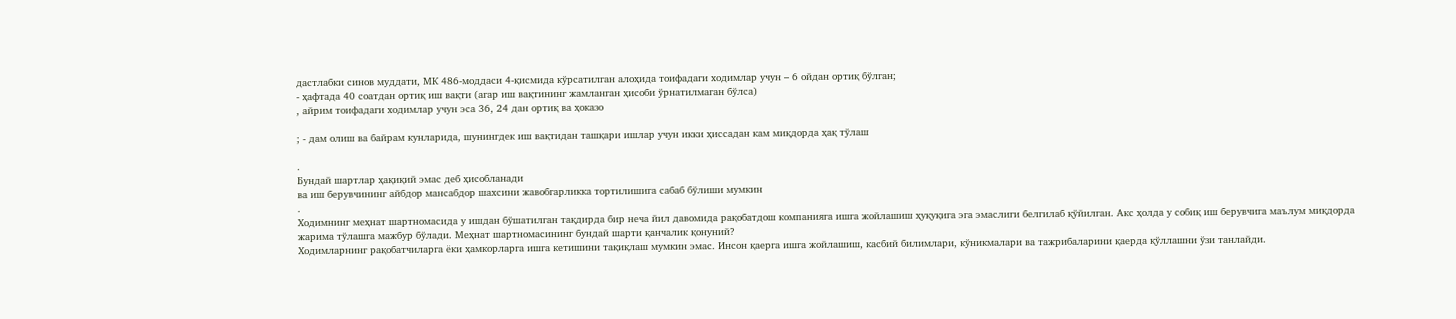дастлабки синов муддати, МК 486-моддаси 4-қисмида кўрсатилган алоҳида тоифадаги ходимлар учун – 6 ойдан ортиқ бўлган;
- ҳафтада 40 соатдан ортиқ иш вақти (агар иш вақтининг жамланган ҳисоби ўрнатилмаган бўлса)
, айрим тоифадаги ходимлар учун эса 36, 24 дан ортиқ ва ҳоказо

; - дам олиш ва байрам кунларида, шунингдек иш вақтидан ташқари ишлар учун икки ҳиссадан кам миқдорда ҳақ тўлаш

.
Бундай шартлар ҳақиқий эмас деб ҳисобланади
ва иш берувчининг айбдор мансабдор шахсини жавобгарликка тортилишига сабаб бўлиши мумкин
.
Ходимнинг меҳнат шартномасида у ишдан бўшатилган тақдирда бир неча йил давомида рақобатдош компанияга ишга жойлашиш ҳуқуқига эга эмаслиги белгилаб қўйилган. Акс ҳолда у собиқ иш берувчига маълум миқдорда жарима тўлашга мажбур бўлади. Меҳнат шартномасининг бундай шарти қанчалик қонуний?
Ходимларнинг рақобатчиларга ёки ҳамкорларга ишга кетишини тақиқлаш мумкин эмас. Инсон қаерга ишга жойлашиш, касбий билимлари, кўникмалари ва тажрибаларини қаерда қўллашни ўзи танлайди.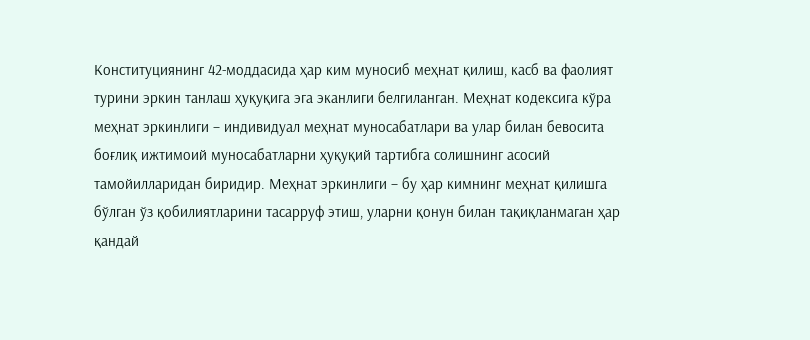Конституциянинг 42-моддасида ҳар ким муносиб меҳнат қилиш, касб ва фаолият турини эркин танлаш ҳуқуқига эга эканлиги белгиланган. Меҳнат кодексига кўра меҳнат эркинлиги – индивидуал меҳнат муносабатлари ва улар билан бевосита боғлиқ ижтимоий муносабатларни ҳуқуқий тартибга солишнинг асосий тамойилларидан биридир. Меҳнат эркинлиги – бу ҳар кимнинг меҳнат қилишга бўлган ўз қобилиятларини тасарруф этиш, уларни қонун билан тақиқланмаган ҳар қандай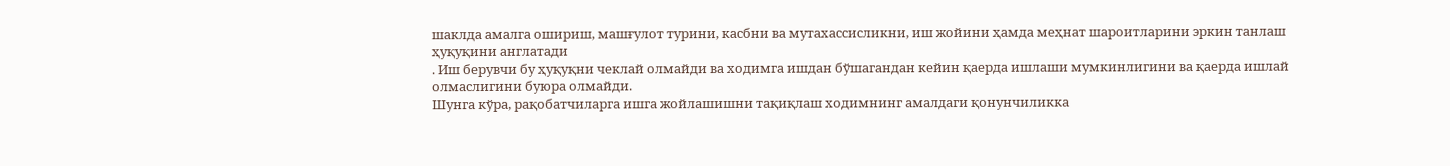шаклда амалга ошириш, машғулот турини, касбни ва мутахассисликни, иш жойини ҳамда меҳнат шароитларини эркин танлаш ҳуқуқини англатади
. Иш берувчи бу ҳуқуқни чеклай олмайди ва ходимга ишдан бўшагандан кейин қаерда ишлаши мумкинлигини ва қаерда ишлай олмаслигини буюра олмайди.
Шунга кўра, рақобатчиларга ишга жойлашишни тақиқлаш ходимнинг амалдаги қонунчиликка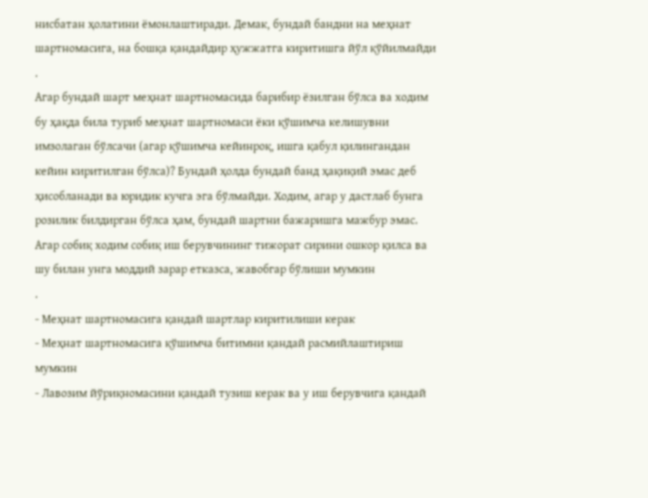нисбатан ҳолатини ёмонлаштиради. Демак, бундай бандни на меҳнат шартномасига, на бошқа қандайдир ҳужжатга киритишга йўл қўйилмайди
.
Агар бундай шарт меҳнат шартномасида барибир ёзилган бўлса ва ходим бу ҳақда била туриб меҳнат шартномаси ёки қўшимча келишувни имзолаган бўлсачи (агар қўшимча кейинроқ, ишга қабул қилингандан кейин киритилган бўлса)? Бундай ҳолда бундай банд ҳақиқий эмас деб ҳисобланади ва юридик кучга эга бўлмайди. Ходим, агар у дастлаб бунга розилик билдирган бўлса ҳам, бундай шартни бажаришга мажбур эмас.
Агар собиқ ходим собиқ иш берувчининг тижорат сирини ошкор қилса ва шу билан унга моддий зарар етказса, жавобгар бўлиши мумкин
.
- Меҳнат шартномасига қандай шартлар киритилиши керак
- Меҳнат шартномасига қўшимча битимни қандай расмийлаштириш мумкин
- Лавозим йўриқномасини қандай тузиш керак ва у иш берувчига қандай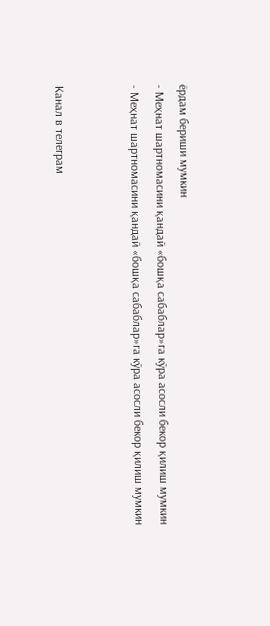ёрдам бериши мумкин
- Меҳнат шартномасини қандай «бошқа сабаблар»га кўра асосли бекор қилиш мумкин
- Меҳнат шартномасини қандай «бошқа сабаблар»га кўра асосли бекор қилиш мумкин


Канал в телеграм